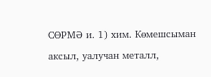СӨРМӘ и. 1) хим. Көмешсыман аксыл, уалучан металл,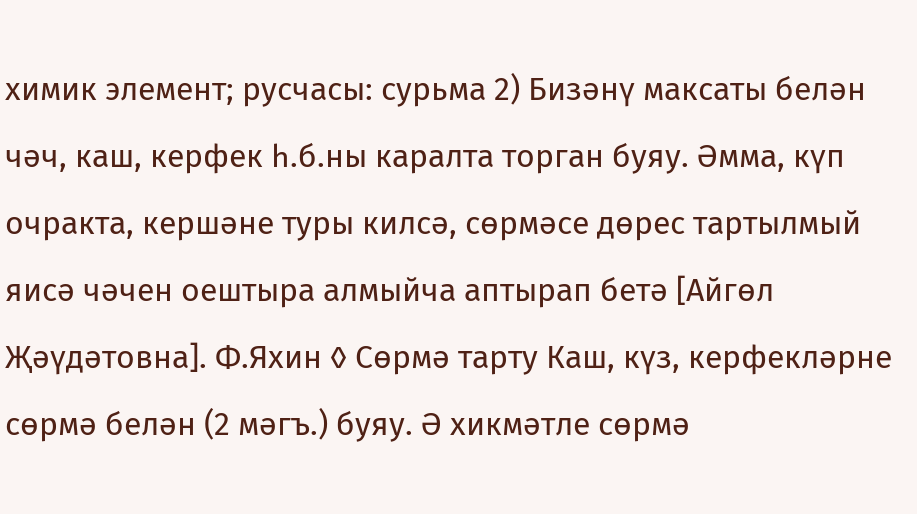химик элемент; русчасы: сурьма 2) Бизәнү максаты белән чәч, каш, керфек һ.б.ны каралта торган буяу. Әмма, күп очракта, кершәне туры килсә, сөрмәсе дөрес тартылмый яисә чәчен оештыра алмыйча аптырап бетә [Айгөл Җәүдәтовна]. Ф.Яхин ◊ Сөрмә тарту Каш, күз, керфекләрне сөрмә белән (2 мәгъ.) буяу. Ә хикмәтле сөрмә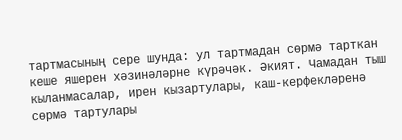тартмасының сере шунда: ул тартмадан сөрмә тарткан кеше яшерен хәзинәләрне күрәчәк. Әкият. Чамадан тыш кыланмасалар, ирен кызартулары, каш-керфекләренә сөрмә тартулары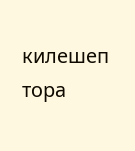килешеп тора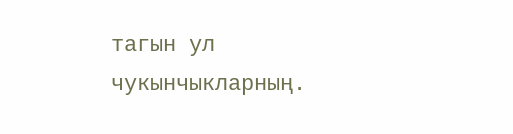тагын ул чукынчыкларның.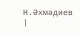Н.Әхмәдиев |